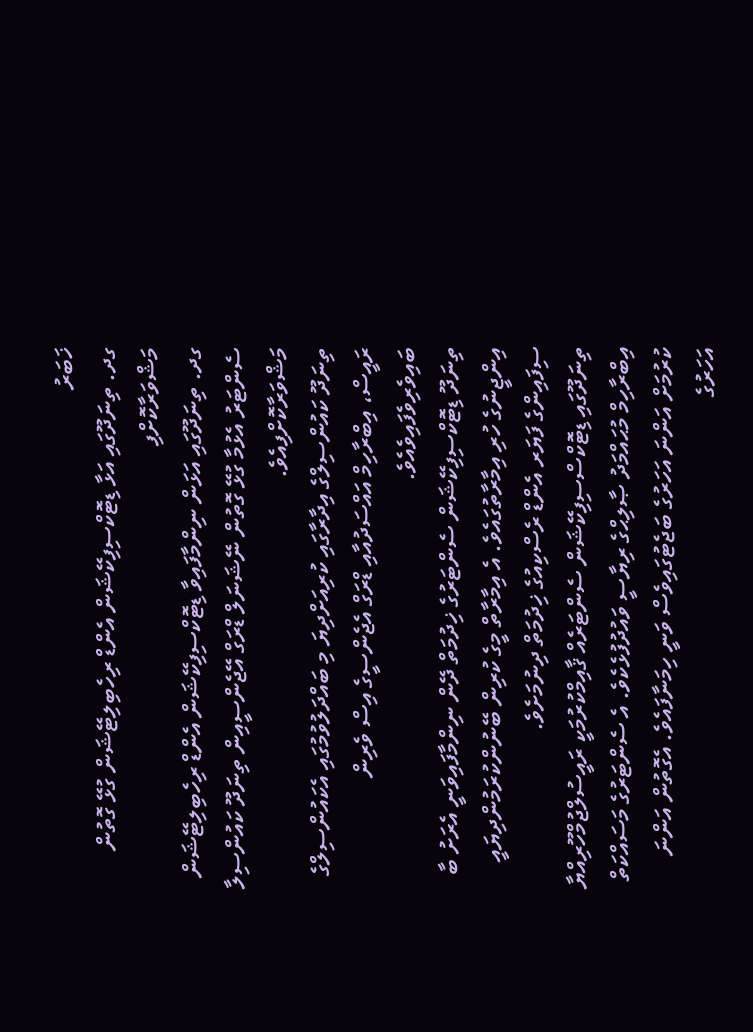ޚަބަރު
ގދ. ތިނަދޫގައި އަޅާ ޑިޓޮކްސިފިކޭޝަން އެންޑް ރިހެބިލިޓޭޝަން ގުޅޭ ގޮތުން މަޝްވަރާކޮށްފި
ގދ. ތިނަދޫގައި އަޅަން ނިންމާފައިވާ ޑިޓޮކްސިފިކޭޝަން އެންޑް ރިހެބިލިޓޭޝަން ސެންޓަރު އެޅުމާ ގުޅޭ ގޮތުން ނޭޝަނަލް ޑްރަގް އޭޖެންސީއިން ތިނަދޫ ކައުންސިލާ މަޝްވަރާކޮށްފިއެވެ.
ތިނަދޫ ކައުންސިލްގެ އިދާރާގައި ކުރިއަށްދިޔަ މި ބައްދަލުވުމުގައި އެކައުންސިލްގެ ރައީސް، އިބްރާހިމް އައްސަދުއާއި ޑްރަގް އެޖެންސީގެ އިސް ވެރިން ބައިވެރިވެފައިވެއެވެ.
ތިނަދޫ ޑިޓޮކްސިފިކޭޝަން ސެންޓަރުގެ ޚިދުމަތް ދޭން ނިންމާފައިވަނީ އެރަށު ބާ އިންޖީނުގެ ހުރި އިމާރާތުގައެވެ. އެ އިމާރާތް މީގެ ކުރިން ބޭނުންކުރަމުންދިޔައީ ސިފައިންގެ ފަޔަރ އެންޑް ރެސްކިއުގެ ޚިދުމަތް ދިނުމަށެވެ.
ތިނަދޫގައި ޑިޓޮކްސްސިފިކޭޝަން ސެންޓަރެއް ޤާއިމްކުރުމަކީ ރައީސުލްޖުމްހޫރިއްޔާ އިބްރާހިމް މުޙައްމަދު ޞާލިޙްގެ ރިޔާސީ ވައުދުފުޅެކެވެ. އެ ސެންޓަރުގެ މަސައްކަތް ކުރުމަށް އަންނަ އަހަރުގެ ބަޖެޓުގައިވެސް ވަނީ ހިމަނާފައެވެ. އެގޮތުން އަންނަ އަހަރުގެ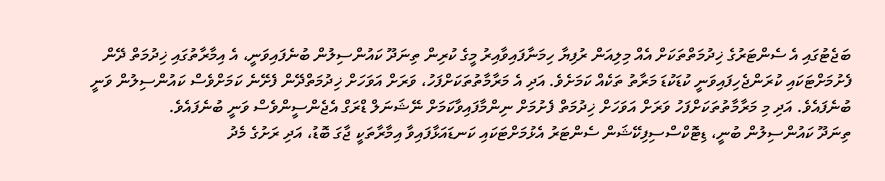ބަޖެޓުގައި އެ ސެންޓަރުގެ ޚިދުމަތްތަކަށް އެއް މިލިއަން ރުފިޔާ ހިމަނާފައިވާއިރު މީގެ ކުރިން ތިނަދޫ ކައުންސިލުން ބުނެފައިވަނީ، އެ އިމާރާތުގައި ޚިދުމަތް ދޭން ފެށުމަށްޓަކައި ކުރަންޖެހިފައިވަނީ ކުޑަކުޑަ މަރާތު ތަކެއް ކަމަށެވެ. އަދި އެ މަރާމާތުތަކަށްފަހު، ވަރަށް އަވަހަށް ޚިދުމަތްދޭން ފެށޭނެ ކަމަށްވެސް ކައުންސިލުން ވަނީ ބުނެފައެވެ. އަދި މި މަރާމާތުތަކަށްފަހު ވަރަށް އަވަހަށް ޚިދުމަތް ފެށުމަށް ނިންމާފައިވާކަމަށް ނޭޝަނަލް ޑްރަގް އެޖެންސީންވެސް ވަނީ ބުނެފައެވެ.
ތިނަދޫ ކައުންސިލުން ބުނީ، ޑިޓޮކްސްސިފިކޭޝަން ސެންޓަރު އެޅުމަށްޓަކައި ކަނޑައަޅާފައިވާ އިމާރާތަކީ ޖާގަ ބޮޑު، އަދި ރަށުގެ މެދު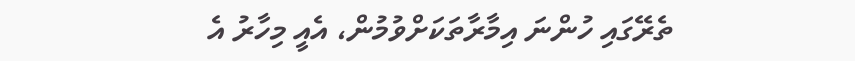ތެރޭގައި ހުންނަ އިމާރާތަކަށްވުމުން، އެއީ މިހާރު އެ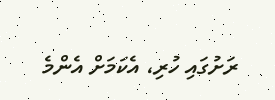ރަށުގައި ހުރި، އެކަމަށް އެންމެ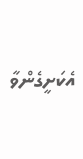އެކަށީގެންވާ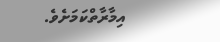އިމާރާތްކަމަށެވެ.